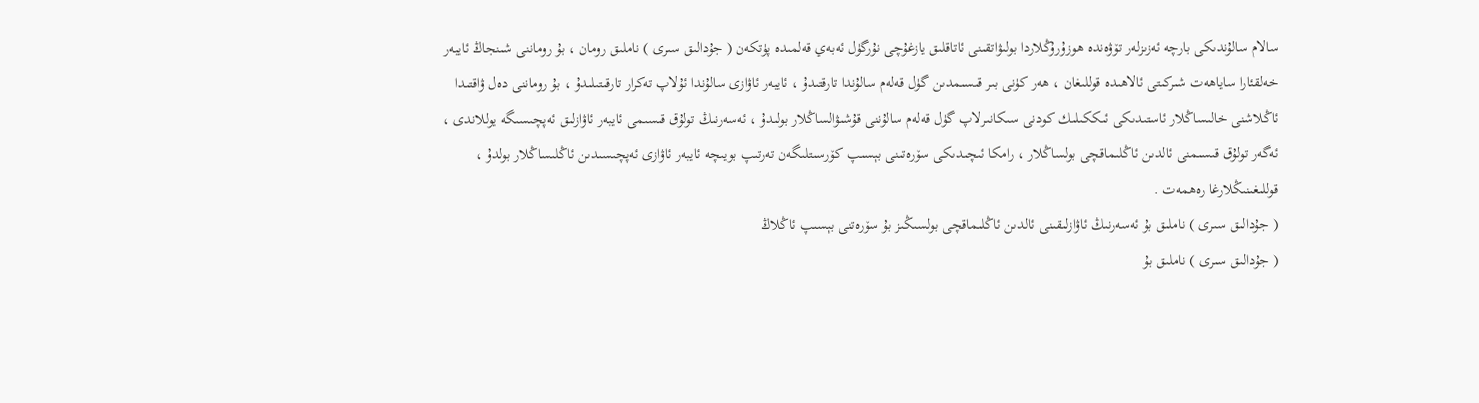سالام سالۇندىكى بارچە ئەزىزلەر تۆۋەندە ھوزۇرۇڭلاردا بولىۋاتقىنى ئاتاقلىق يازغۇچى نۇرگۈل ئەبەي قەلمىدە پۈتكەن ( جۇدالىق سىرى ) ناملىق رومان ، بۇ روماننى شىنجاڭ ئايبەر خەلقئارا ساياھەت شىركىتى ئالاھىدە قوللىغان ، ھەر كۈنى بىر قىسىمدىن گۈل قەلەم سالۇندا تارقتىدۇ ، ئايبەر ئاۋازى سالۇندا ئۇلاپ تەكرار تارقىتىلىدۇ ، بۇ روماننى دەل ۋاقتىدا ئاڭلاشنى خالىساڭلار ئاستىدىكى ئىككىلىك كودنى سىكانىرلاپ گۈل قەلەم سالۇننى قۇشىۋالساڭلار بولىدۇ ، ئەسەرنىڭ تولۇق قىسىمى ئايبەر ئاۋازلىق ئەپچىسىگە يوللاندى ،
ئەگەر تولۇق قىسىمنى ئالدىن ئاڭلىماقچى بولساڭلار ، رامكا ئىچىدىكى سۆرەتىنى بېسىپ كۆرسىتلىگەن تەرتىپ بويىچە ئايبەر ئاۋازى ئەپچىسىدىن ئاڭلىساڭلار بولدۇ ، قوللىغىنىڭلارغا رەھمەت .
( جۇدالىق سىرى ) ناملىق بۇ ئەسەرنىڭ ئاۋازلىقىنى ئالدىن ئاڭلىماقچى بولسىڭىز بۇ سۆرەتنى بېسىپ ئاڭلاڭ
( جۇدالىق سىرى ) ناملىق بۇ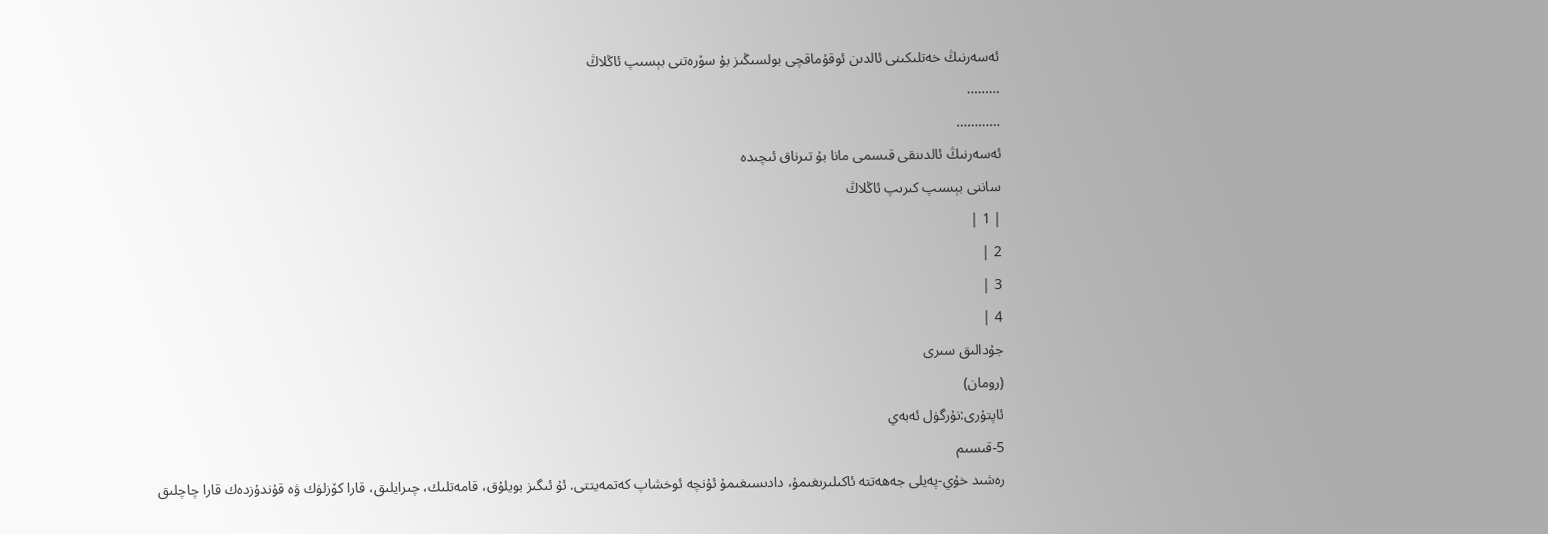ئەسەرنىڭ خەتلىكىنى ئالدىن ئوقۇماقچى بولسىڭىز بۇ سۆرەتنى بېسىپ ئاڭلاڭ
………
…………
ئەسەرنىڭ ئالدىنقى قىسمى مانا بۇ تىرناق ئىچىدە
ساننى بېسىپ كىرىپ ئاڭلاڭ
| 1 |
2 |
3 |
4 |
جۇدالىق سىرى
(رومان)
ئاپتۇرى:نۇرگۈل ئەبەي
5-قىسىم
رەشىد خۇي-پەيلى جەھەتتە ئاكىلىرىغىمۇ، دادىسىغىمۇ ئۇنچە ئوخشاپ كەتمەيتتى. ئۇ ئىگىز بويلۇق، قامەتلىك، چىرايلىق، قارا كۆزلۈك ۋە قۇندۇزدەك قارا چاچلىق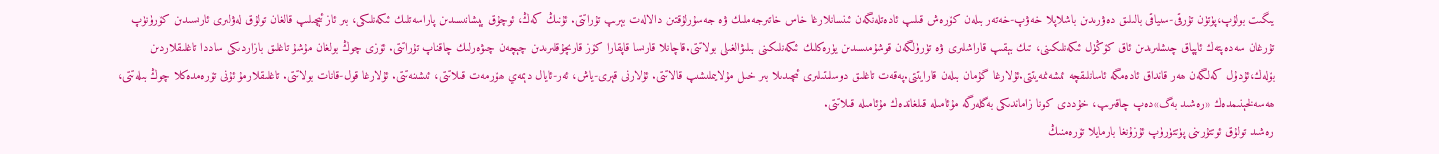يىگىت بولۇپ،پۈتۈن تۇرقى-سىياقى بالىلىق دەۋرىدىن باشلاپلا خەۋپ-خەتەر بىلەن كۆرەش قىلىپ ئادەتلەنگەن ئىنسانلارغا خاس خاتىرجەملىك ۋە جەسۇرلۇقتىن دالالەت بېرىپ تۇراتتى. ئۇنىڭ كەڭ، ئوچۇق پېشانىسىدىن پاراسەتلىك ئىكەنلىكى، بىر ئاز ئېچىلىپ قالغان تولۇق لەۋلىرى ئارىسىدىن كۆرۈنۈپ تۇرغان سەدەپتەك ئاپپاق چىشلىرىدىن ئاق كۆڭۈل ئىكەنلىكىنى، تىك بېقىپ قاراشلىرى ۋە تۈرۈلگەن قوشۇمىسىدىن يۈرەكلىك ئىكەنلىكىنى بىلىۋالغىلى بولاتتى.قاچانلا قارىسا قاپقارا كۆز قارىچۇقلىرىدىن چېچەن چىۋەرلىك چاقناپ تۇراتتى. ئۆزى چوڭ بولغان مۇشۇ تاغلىق بازاردىكى ساددا تاغلىقلاردىن بۆلەك،ئۇدۇل كەلگەن ھەر قانداق ئادەمگە ئاسانلىقچە ئىشەنمەيتتى.ئۇلارغا گۇمان بىلەن قارايتتى.پەقەت تاغلىق دوسلىتىلىرى ئىچىدىلا بىر خىل مۇلايىملىشىپ قالاتتى. ئۇلارنى قېرى-ياش، ئەر-ئايال دېمەي ھۆرمەت قىلاتتى، ئىشىنەتتى. ئۇلارغا قول-قانات بولاتتى. تاغلىقلارمۇ ئۇنى تۆرەمدەكلا چوڭ بىلەتتى، ھەسەلخېنىمدەك «رەشىد بەگ»دەپ چاقىرىپ، خۇددى كونا زاماندىكى بەگلەرگە مۇئامىلە قىلغاندەك مۇئامىلە قىلاتتى.
رەشىد تولۇق ئوتتۇرىنى پۈتتۈرۈپ ئۇزۇنغا بارمايلا تۆرەمنىڭ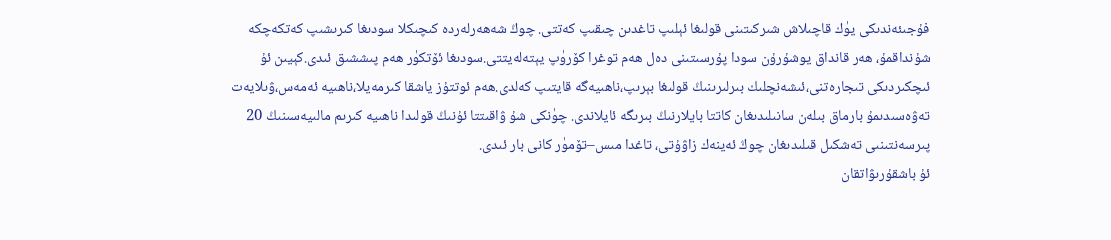فۇجىئەندىكى يۈك قاچىلاش شىركىتىنى قولىغا ئېلىپ تاغدىن چىقىپ كەتتى. چوڭ شەھەرلەردە كىچىكلا سودىغا كىرىشىپ كەتكەچكە شۇنداقمۇ، ھەر قانداق يوشۇرۇن سودا پۇرسىتىنى دەل ھەم توغرا كۆرۈپ يېتەلەيتتى.سودىغا ئۆتكۈر ھەم پىششىق ئىدى.كېيىن ئۇ ئىچكىردىكى تىجارەتنى،ئىشەنچلىك بىرلىرىنىڭ قولىغا بېرىپ،ناھىيەگە قايتىپ كەلدى.ھەم ئوتتۇز ياشقا كىرمەيلا،ناھىيە ئەمەس،ۋىلايەت تەۋەسىدىمۇ بارماق بىلەن سانىلىدىغان كاتتا بايلارنىڭ بىرىگە ئايلاندى. چۈنكى شۇ ۋاقىتتا ئۇنىڭ قولىدا ناھىيە كىرىم مالىيەسىنىڭ 20 پىرسەنتىنىى تەشكىل قىلىدىغان چوڭ ئەينەك زاۋۇتى، تاغدا مىس–تۆمۈر كانى بار ئىدى.
ئۇ باشقۇرىۋاتقان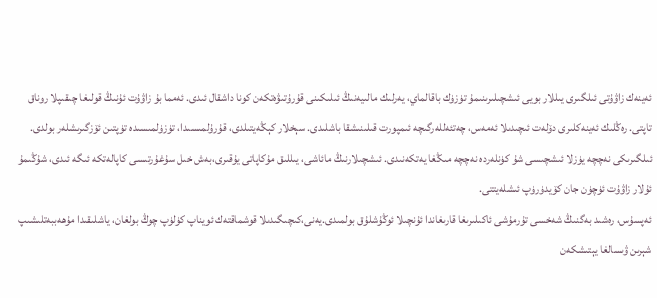ئەينەك زاۋۇتى ئىلگىرى يىللار بويى ئىشچىلىرىنىمۇ تۈزۈك باقالماي، يەرلىك مالىيەنىڭ ئىلىكىنى قۇرۇتىۋەتكەن كونا داشقال ئىدى. ئەمما بۇ زاۋۇت ئۇنىڭ قولىغا چىقىپلا روناق تاپتى. رەڭلىك ئەينەكلىرى دۆلەت ئىچىدىلا ئەمەس، چەتئەللەرگىچە ئىمپورت قىلىنىشقا باشلىدى. سېخلار كېڭەيتىلدى، قۇرۇلمىسىدا، تۈزۈلمىسىدە تۈپتىن ئۆزگىرىشلەر بولدى. ئىلگىرىكى نەچچە يۈزلا ئىشچىسى شۇ كۈنلەردە نەچچە مىڭغا يەتكەنىدى. ئىشچىلارنىڭ مائاشى، يىللىق مۇكاپاتى يۇقىرى،بەش خىل سۇغۇرتىسى كاپالەتكە ئىگە ئىدى، شۇڭىمۇ ئۇلار زاۋۇت ئۈچۈن جان كۆيدۈرۈپ ئىشلەيتتى.
ئەپسۇس، رەشىد بەگنىڭ شەخسى تۇرمۇشى ئاكىلىرىغا قارىغاندا ئۇنچىلا ئوڭۇشلۇق بولمىدى.يەنى،كىچىگىدىلا قوشماقتەك ئويناپ كۈلۈپ چوڭ بولغان، ياشلىقىدا مۇھەببەتلىشىپ شېرىن ۋىسالغا يېتىشكەن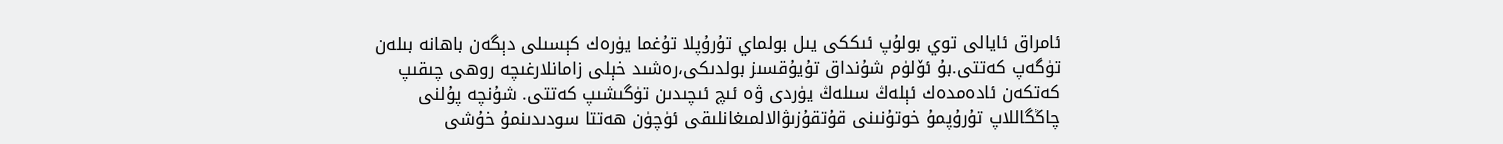ئامراق ئايالى توي بولۇپ ئىككى يىل بولماي تۇرۇپلا تۇغما يۈرەك كېسىلى دېگەن باھانە بىلەن تۈگەپ كەتتى.بۇ ئۆلۈم شۇنداق تۇيۇقسىز بولدىكى،رەشىد خېلى زامانلارغىچە روھى چىقىپ كەتكەن ئادەمدەك ئېلەڭ سىلەڭ يۈردى ۋە ئىچ ئىچىدىن تۈگىشىپ كەتتى. شۇنچە پۇلنى چاڭگاللاپ تۇرۇپمۇ خوتۇنىنى قۇتقۇزىۋالالمىغانلىقى ئۈچۈن ھەتتا سودىدىنمۇ خۇشى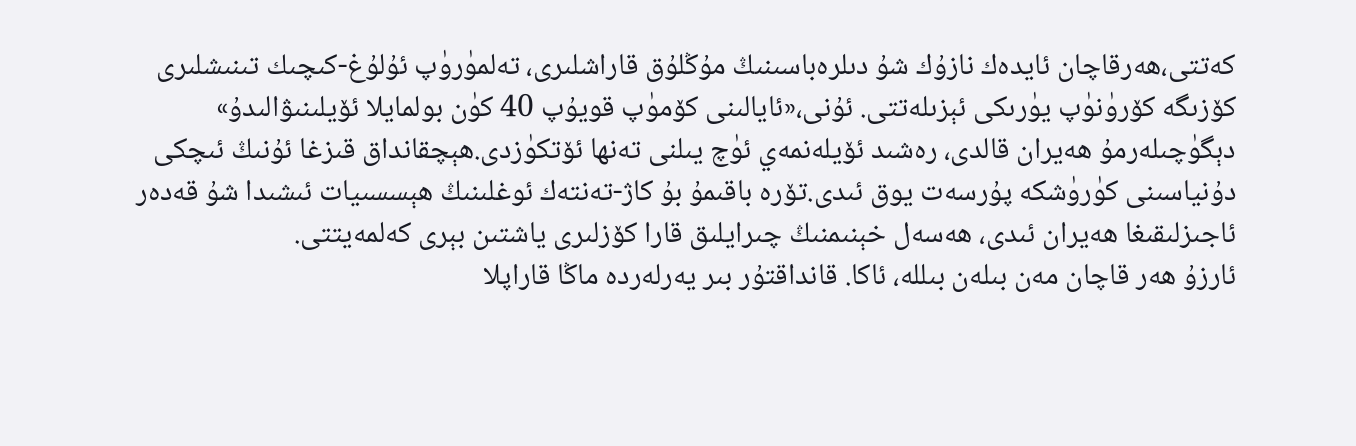كەتتى،ھەرقاچان ئايدەك نازۇك شۇ دىلرەباسىنىڭ مۇڭلۇق قاراشلىرى، تەلمۈرۈپ ئۇلۇغ-كىچىك تىنىشلىرى كۆزىگە كۆرۈنۈپ يۈرىكى ئېزىلەتتى. ئۇنى،«ئايالىنى كۆمۈپ قويۇپ 40 كۈن بولمايلا ئۆيلىنىۋالىدۇ» دېگۈچىلەرمۇ ھەيران قالدى، رەشىد ئۆيلەنمەي ئۈچ يىلنى تەنھا ئۆتكۈزدى.ھېچقانداق قىزغا ئۇنىڭ ئىچكى دۇنياسىنى كۈرۈشكە پۇرسەت يوق ئىدى.تۆرە باقىمۇ بۇ كاژ-تەنتەك ئوغلىنىڭ ھېسسىيات ئىشىدا شۇ قەدەر ئاجىزلىقىغا ھەيران ئىدى، ھەسەل خېنىمنىڭ چىرايلىق قارا كۆزلىرى ياشتىن بېرى كەلمەيتتى.
ئارزۇ ھەر قاچان مەن بىلەن بىللە، ئاكا. قانداقتۇر بىر يەرلەردە ماڭا قاراپلا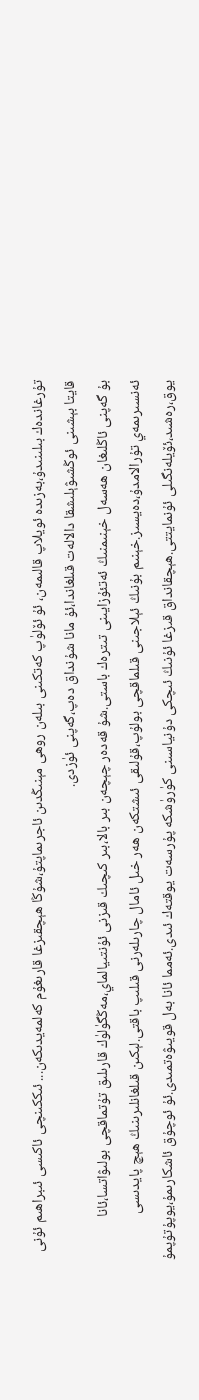تۇرغاندەك بىلىنىدۇ،بەزىدە ئويلاپ قالىمەن، ئۇ ئۆلۈپ كەتكىنى بىلەن روھى مېنىڭدىن ئاجرىماپتۇ،شۇڭا ھېچقىزغا قارىغۇم كەلمەيدىكەن... ئىككىنچى ئاكىسى ئىبراھىم ئۇنى قايتا بېشىنى ئوڭشىۋېلىشقا دالالەت قىلغاندا،ئۇ مانا شۇنداق دەپ،گەپنى ئۈزدى.
بۇ گەپنى ئاڭلىغان ھەسەل خېنىمنىڭ ئەتئۇزايىنى تىترەك باستى.شۇ قەدەر چېچەن بىر بالا،بىر كىچىك قىزنى ئۇنتىيالماي،مەڭگۈلۈك قارىلىق تۇتماقچى بولىۋاتسا،ئانا ئەنسىرىمەي تۇرالامدۇ،دەيسىز.خېنىم بۇنىڭ ئېلاجىنى قىلماقچى بولۇپ،قۇلىقى ئىشتكەن ھەر خىل ئامال چارىلەرنى قىلىپ باقتى.لېكىن قىلغانلىرىنىڭ ھېچ پايدىسى يوق،رەشىد،ئۆيلەنگىلى ئۇنمايتتى.ھېچقانداق قىزغا ئۇنىڭ ئىچكى دۇنياسىنى كۈرۈشكە پۇرسەت يوقتەك ئىدى.ئەمما ئانا بەل قويىۋەتمىدى.ئۇ ئوچۇق ئاشكارىمۇ،يوپۇتۇپمۇ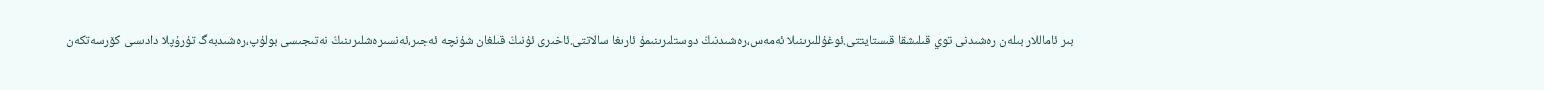بىر ئاماللار بىلەن رەشىدنى توي قىلىشقا قىستايتتى.ئوغۇللىرىنىلا ئەمەس،رەشىدنىڭ دوستلىرىنىمۇ ئارىغا سالاتتى.ئاخىرى ئۇنىڭ قىلغان شۇنچە ئەجىر،ئەنسىرەشلىرىنىڭ نەتىجىسى بولۇپ،رەشىدبەگ تۇرۇپلا دادىسى كۆرسەتكەن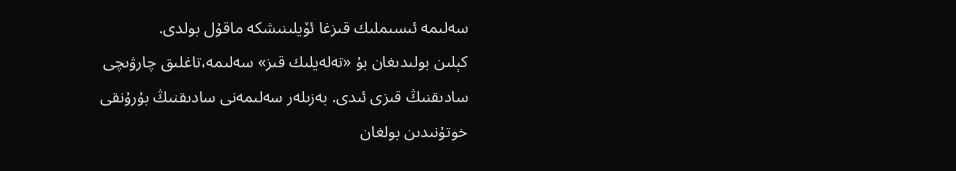سەلىمە ئىسىملىك قىزغا ئۆيلىنىشكە ماقۇل بولدى.
كېلىن بولىدىغان بۇ «تەلەيلىك قىز» سەلىمە،تاغلىق چارۋىچى سادىقنىڭ قىزى ئىدى. بەزىلەر سەلىمەنى سادىقنىڭ بۇرۇنقى خوتۇنىدىن بولغان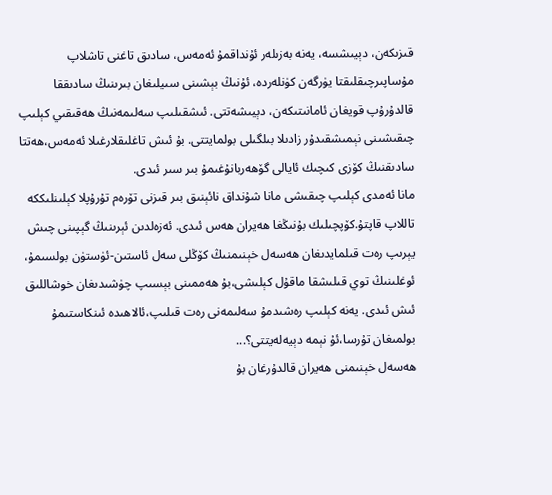قىزىكەن، دېيىشسە، يەنە بەزىلەر ئۇنداقمۇ ئەمەس، سادىق تاغنى تاشلاپ مۇساپىرچىقلىقتا يۈرگەن كۈنلەردە، ئۇنىڭ بېشىنى سىيلىغان بىرىنىڭ سادىققا قالدۇرۇپ قويغان ئامانىتىكەن، دېيىشەتتى. ئىشقىلىپ سەلىمەنىڭ ھەقىقىي كېلىپ چىقىشىنى نېمىشقىدۇر زادىلا بىلگىلى بولمايتتى. بۇ ئىش تاغلىقلارغىلا ئەمەس،ھەتتا سادىقنىڭ كۆزى كىچىك ئايالى گۆھەربانۇغىمۇ بىر سىر ئىدى.
مانا ئەمدى كېلىپ چىقىشى مانا شۇنداق نائېنىق بىر قىزنى تۆرەم تۇرۇپلا كېلىنلىككە تاللاپ قاپتۇ.كۆپچىلىك بۇنىڭغا ھەيران ھەس ئىدى. ئەزەلدىن ئېرىنىڭ گېپىنى چىش يېرىپ رەت قىلمايدىغان ھەسەل خېنىمنىڭ كۆڭلى سەل ئاستىن-ئۈستۈن بولسىمۇ، ئوغلىنىڭ توي قىلىشقا ماقۇل كېلىشى،بۇ ھەممىنى بېسىپ چۈشىدىغان خوشاللىق ئىش ئىدى. يەنە كېلىپ رەشىدمۇ سەلىمەنى رەت قىلىپ،ئالاھىدە ئىنكاستىمۇ بولمىغان تۇرسا،ئۇ نېمە دېيەلەيتتى؟...
ھەسەل خېنىمنى ھەيران قالدۇرغان بۇ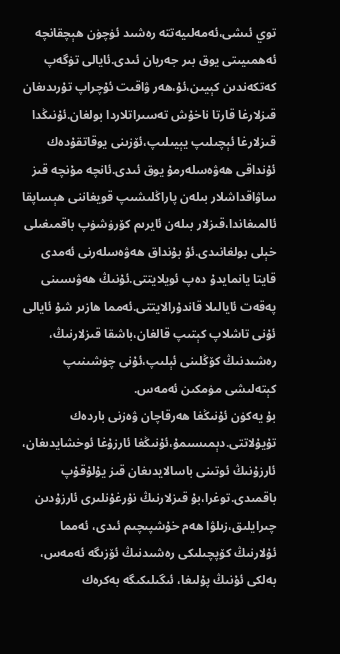توي ئىشى،ئەمەلىيەتتە رەشىد ئۈچۈن ھېچقانچە ئەھمىيىتى يوق بىر جەريان ئىدى.ئايالى تۈگەپ كەتكەندىن كېيىن،ئۇ،ھەر ۋاقىت ئۇچراپ تۇرىدىغان قىزلارغا قارتا ناخۇش تەسىراتلاردا بولغان.ئۇنىڭدا قىزلارغا ئېچىلىپ يېيىلىپ،ئۆزىنى يوقاتقۇدەك ئۇنداقى ھەۋەسلەرمۇ يوق ئىدى.ئانچە مۇنچە قىز ساۋاقداشلار بىلەن پاراڭلىشىپ قويغاننى ھېساپقا ئالمىغاندا،قىزلار بىلەن ئايرىم كۆرۈشۈپ باقمىغىلى خېلى بولغانىدى.ئۇ بۇنداق ھەۋەسلەرنى ئەمدى قايتا يانمايدۇ دەپ ئويلايتتى.ئۇنىڭ ھەۋىسىنى پەقەت ئايالىلا قاندۇرالايتتى.ئەمما ھازىر شۇ ئايالى ئۇنى تاشلاپ كېتىپ قالغان،باشقا قىزلارنىڭ، رەشىدنىڭ كۆڭلىنى ئېلىپ،ئۇنى چۈشىنىپ كېتەلىشى مۈمكىن ئەمەس.
بۇ يەكۈن ئۇنىڭغا ھەرقاچان ۋەزنى باردەك تۇيۇلاتتى.دېمىسىمۇ،ئۇنىڭغا ئارزۇغا ئوخشايدىغان، ئارزۇنىڭ ئوتىنى باسالايدىغان قىز يۇلۇقۇپ باقمىدى.توغرا،بۇ قىزلارنىڭ نۇرغۇنلىرى ئارزۇدىن چىرايلىق،زىلۋا ھەم خۇشپىچىم ئىدى، ئەمما ئۇلارنىڭ كۆپچىلىكى رەشىدنىڭ ئۆزىگە ئەمەس، بەلكى ئۇنىڭ پۇلىغا، ئىگىلىكىگە بەكرەك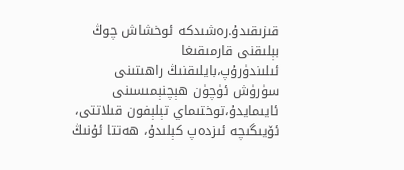قىزىقىدۇ.رەشىدكە ئوخشاش چوڭ بېلىقنى قارمىقىغا ئىلىندۈرۇپ،بايلىقنىڭ راھىتىنى سۈرۈش ئۈچۈن ھېچنېمىسىنى ئايىمايدۇ،توختىماي تېلېفون قىلاتتى، ئۆيىگىچە ئىزدەپ كېلىدۇ، ھەتتا ئۇنىڭ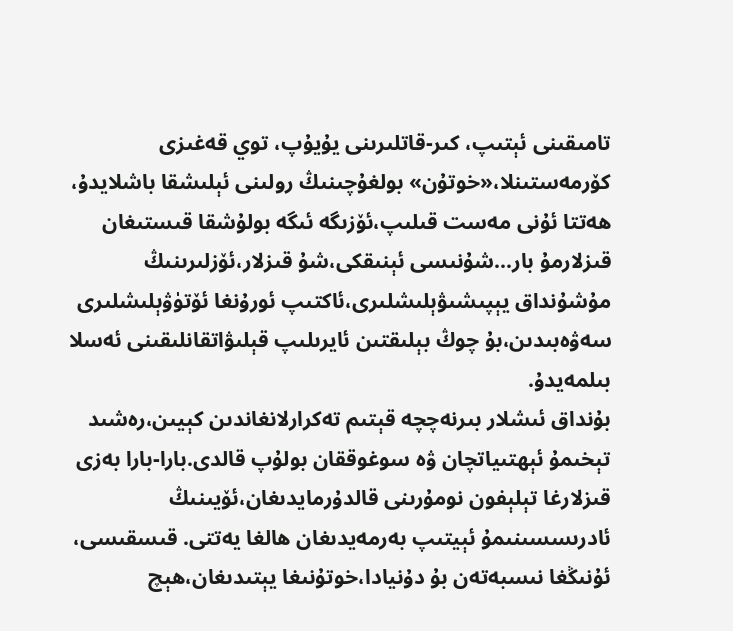تامىقىنى ئېتىپ، كىر-قاتلىرىنى يۇيۇپ، توي قەغىزى كۆرمەستىنلا،«خوتۇن» بولغۇچىنىڭ رولىنى ئېلىشقا باشلايدۇ، ھەتتا ئۇنى مەست قىلىپ،ئۆزىگە ئىگە بولۇشقا قىستىغان قىزلارمۇ بار...شۇنىسى ئېنىقكى،شۇ قىزلار،ئۆزلىرىنىڭ مۇشۇنداق يېپىشىۋېلىشلىرى،ئاكتىپ ئورۇنغا ئۆتۈۋېلىشلىرى سەۋەبىدىن،بۇ چوڭ بېلىقتىن ئايرىلىپ قېلىۋاتقانلىقىنى ئەسلا بىلمەيدۇ.
بۇنداق ئىشلار بىرنەچچە قېتىم تەكرارلانغاندىن كېيىن،رەشىد تېخىمۇ ئېھتىياتچان ۋە سوغوققان بولۇپ قالدى.بارا-بارا بەزى قىزلارغا تېلېفون نومۇرىنى قالدۇرمايدىغان،ئۆيىنىڭ ئادرىسسىنىمۇ ئېيتىپ بەرمەيدىغان ھالغا يەتتى. قىسقىسى، ئۇنىڭغا نىسبەتەن بۇ دۇنيادا،خوتۇنىغا يېتىدىغان،ھېچ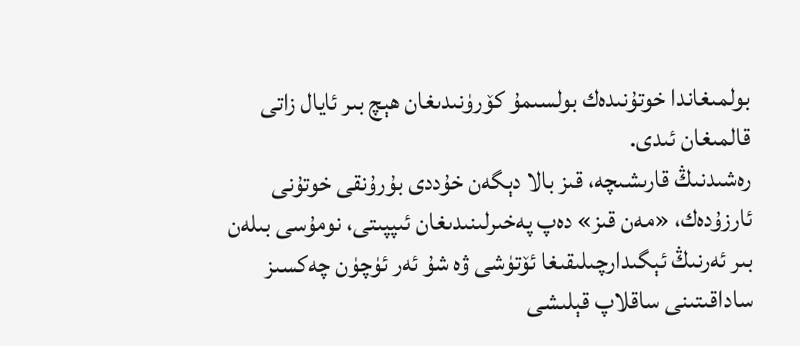بولمىغاندا خوتۇنىدەك بولسىمۇ كۆرۈنىدىغان ھېچ بىر ئايال زاتى قالمىغان ئىدى.
رەشىدنىڭ قارىشىچە، قىز بالا دېگەن خۇددى بۇرۇنقى خوتۇنى ئارزۇدەك، «مەن قىز» دەپ پەخىرلىنىدىغان ئىپپىتى، نومۇسى بىلەن بىر ئەرنىڭ ئېگىدارچىلىقىغا ئۆتۈشى ۋە شۇ ئەر ئۈچۈن چەكسىز ساداقىتىنى ساقلاپ قېلىشى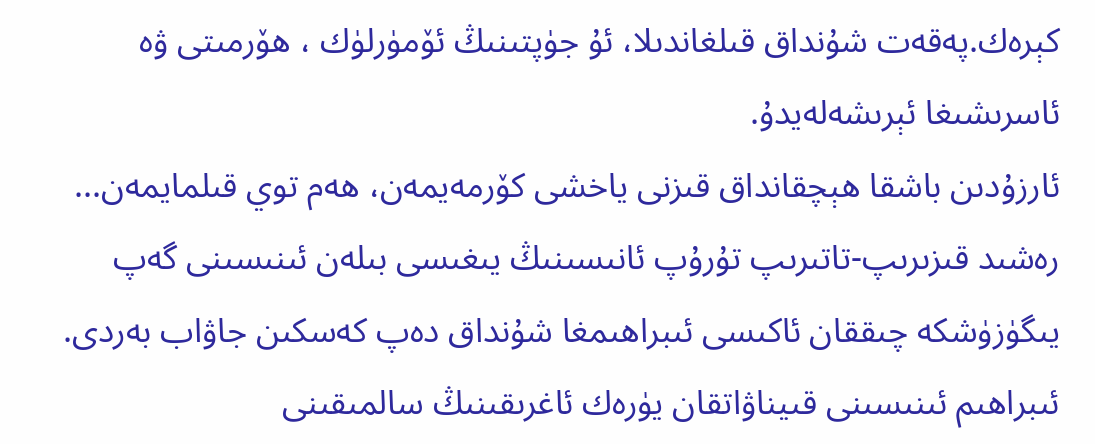كېرەك.پەقەت شۇنداق قىلغاندىلا، ئۇ جۈپتىنىڭ ئۆمۈرلۈك ، ھۆرمىتى ۋە ئاسرىشىغا ئېرىشەلەيدۇ.
ئارزۇدىن باشقا ھېچقانداق قىزنى ياخشى كۆرمەيمەن، ھەم توي قىلمايمەن... رەشىد قىزىرىپ-تاتىرىپ تۇرۇپ ئانىسىنىڭ يىغىسى بىلەن ئىنىسىنى گەپ يىگۈزۈشكە چىققان ئاكىسى ئىبراھىمغا شۇنداق دەپ كەسكىن جاۋاب بەردى.
ئىبراھىم ئىنىسىنى قىيناۋاتقان يۈرەك ئاغرىقىنىڭ سالمىقىنى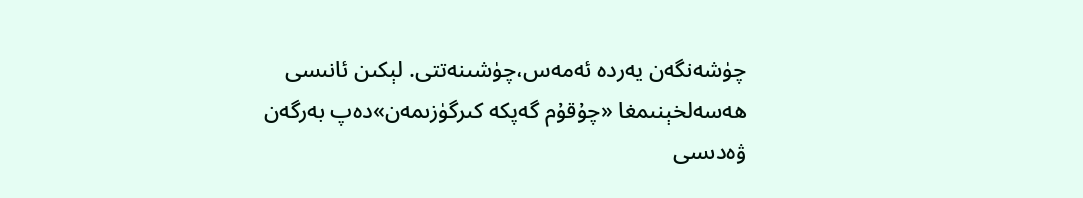چۈشەنگەن يەردە ئەمەس،چۈشىنەتتى. لېكىن ئانىسى ھەسەلخېنىمغا «چۇقۇم گەپكە كىرگۈزىمەن»دەپ بەرگەن ۋەدىسى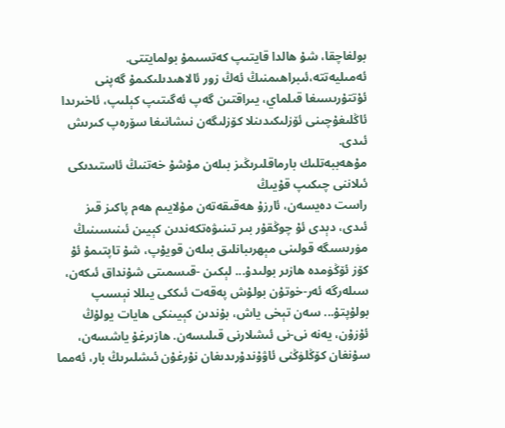بولغاچقا، شۇ ھالدا قايتىپ كەتسىمۇ بولمايتتى. ئەمىليەتتە،ئىبراھىمنىڭ ئەڭ زور ئالاھىدىلىكىمۇ گەپنى ئۇتتۇرىسىغا قىلماي، يىراقتىن گەپ ئەگىتىپ كېلىپ، ئاخىرىدا ئاڭلىغۇچىنى ئۆزلىكىدىنلا كۆزلىگەن نىشانىغا سۆرەپ كىرىش ئىدى.
مۇھەببەتلىك بارماقلىرىڭىز بىلەن مۇشۇ خەتنىڭ ئاستىدىكى ئىلاننى چىكىپ قۇيىڭ
راست دەيسەن، ئارزۇ ھەقىقەتەن مۇلايىم ھەم پاكىز قىز ئىدى، دېدى ئۇ چوڭقۇر بىر تىنىۋەتكەندىن كېيىن ئىنىسىنىڭ مۈرىسىگە قولىنى مېھرىبانلىق بىلەن قويۇپ، شۇ تاپتىمۇ ئۇ كۆز ئۆڭۈمدە ھازىر بولىدۇ... لېكىن -قىسمىتى شۇنداق ئىكەن، سىلەرگە ئەر-خوتۇن بولۇش پەقەت ئىككى يىللا نېسىپ بولۇپتۇ... سەن تېخى ياش، بۇندىن كېيىنكى ھايات يولۇڭ ئۇزۇن، يەنە نى-نى ئىشلارنى قىلىسەن. ھازىرغۇ ياشسەن، سۇنغان كۆڭلۈڭنى ئاۋۇندۇرىدىغان نۇرغۇن ئىشلىرىڭ بار، ئەمما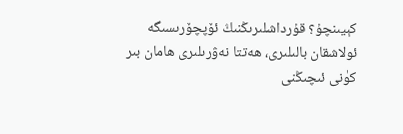كېيىنچۇ؟ قۇرداشلىرىڭنىڭ ئۆپچۆرىسىگە ئولاشقان بالىلىرى، ھەتتا نەۋرىلىرى ھامان بىر كۈنى ئىچىڭنى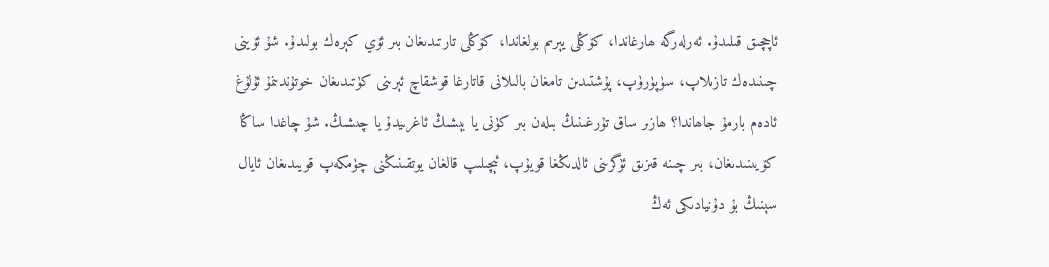ئاچچىق قىلىدۇ. ئەرلەرگە ھارغاندا، كۆڭلى يېرىم بولغاندا، كۆڭلى تارتىدىغان بىر ئۆي كېرەك بولىدۇ. شۇ ئۆينى چىنىدەك تازىلاپ، سۈپۈرۈپ، پۇشتىدىن تامغان بالىلانى قاتارغا قوشقاچ ئېرىنى كۈتىدىغان خوتۇندىنمۇ ئۇلۇغ ئادەم بارمۇ جاھاندا؟ ھازىر ساق تۇرغىنىڭ بىلەن بىر كۈنى يا بېشىڭ ئاغرىيدۇ يا چىشىڭ. شۇ چاغدا ساڭا كۆيىنىدىغان، بىر چىنە قىزىق ئۈگرىنى ئالدىڭغا قويۇپ، ئېچىلىپ قالغان يوتقىنىڭنى چۈمكەپ قويىدىغان ئايال سېنىڭ بۇ دۇنيادىكى ئەڭ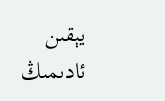يېقىن ئادىمىڭ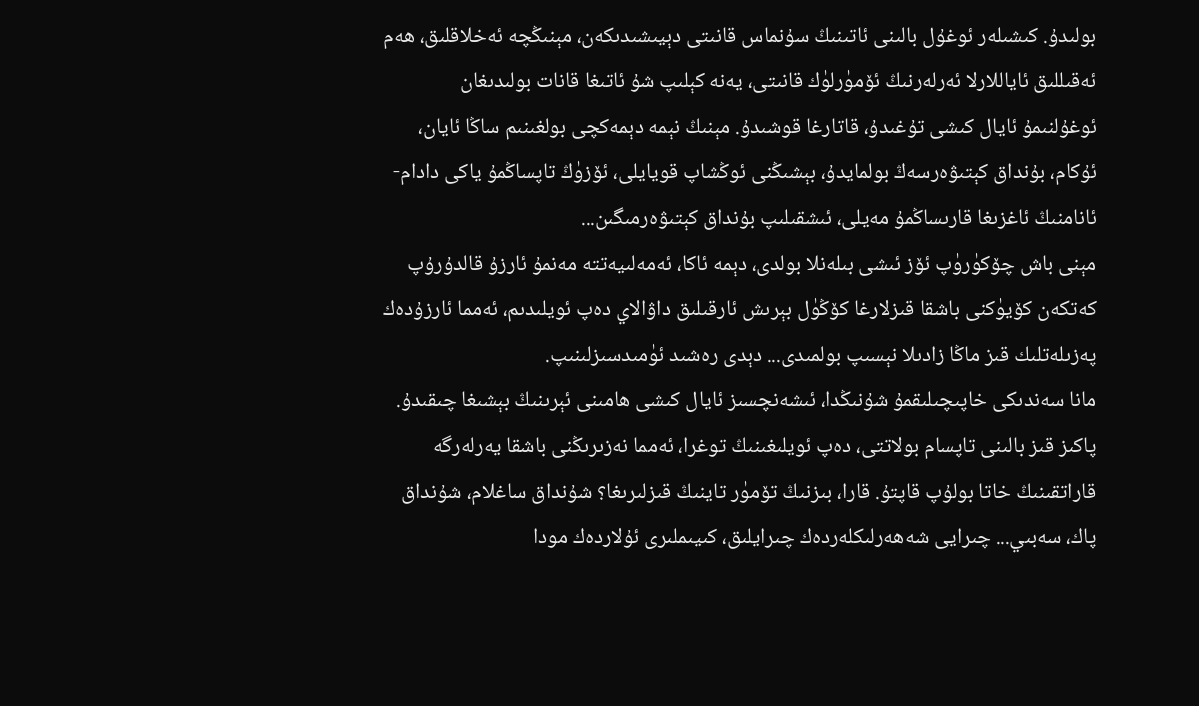بولىدۇ. كىشىلەر ئوغۇل بالىنى ئاتىنىڭ سۇنماس قانىتى دېيىشىدىكەن، مېنىڭچە ئەخلاقلىق، ھەم ئەقىللىق ئاياللارلا ئەرلەرنىڭ ئۆمۈرلۈك قانىتى، يەنە كېلىپ شۇ ئاتىغا قانات بولىدىغان ئوغۇلنىمۇ ئايال كىشى تۇغىدۇ، قاتارغا قوشىدۇ. مېنىڭ نېمە دېمەكچى بولغىنىم ساڭا ئايان، ئۇكام، بۇنداق كېتىۋەرسەڭ بولمايدۇ، بېشىڭنى ئوڭشاپ قويايلى، ئۆزۈڭ تاپساڭمۇ ياكى دادام-ئانامنىڭ ئاغزىغا قارىساڭمۇ مەيلى، ئىشقىلىپ بۇنداق كېتىۋەرمىگىن...
مېنى باش چۆكۈرۈپ ئۆز ئىشى بىلەنلا بولدى، دېمە ئاكا، ئەمەلىيەتتە مەنمۇ ئارزۇ قالدۇرۇپ كەتكەن كۆيۈكنى باشقا قىزلارغا كۆڭۈل بېرىش ئارقىلىق داۋالاي دەپ ئويلىدىم، ئەمما ئارزۇدەك پەزىلەتلىك قىز ماڭا زادىلا نېسىپ بولمىدى... دېدى رەشىد ئۈمىدسىزلىنىپ.
مانا سەندىكى خاپىچىلىقمۇ شۇنىڭدا، ئىشەنچسىز ئايال كىشى ھامىنى ئېرىنىڭ بېشىغا چىقىدۇ. پاكىز قىز بالىنى تاپسام بولاتتى، دەپ ئويلىغىنىڭ توغرا، ئەمما نەزىرىڭنى باشقا يەرلەرگە قاراتقىنىڭ خاتا بولۇپ قاپتۇ. قارا، بىزنىڭ تۆمۈر تاينىڭ قىزلىرىغا؟ شۇنداق ساغلام، شۇنداق پاك، سەبىي... چىرايى شەھەرلىكلەردەك چىرايلىق، كىيىملىرى ئۇلاردەك مودا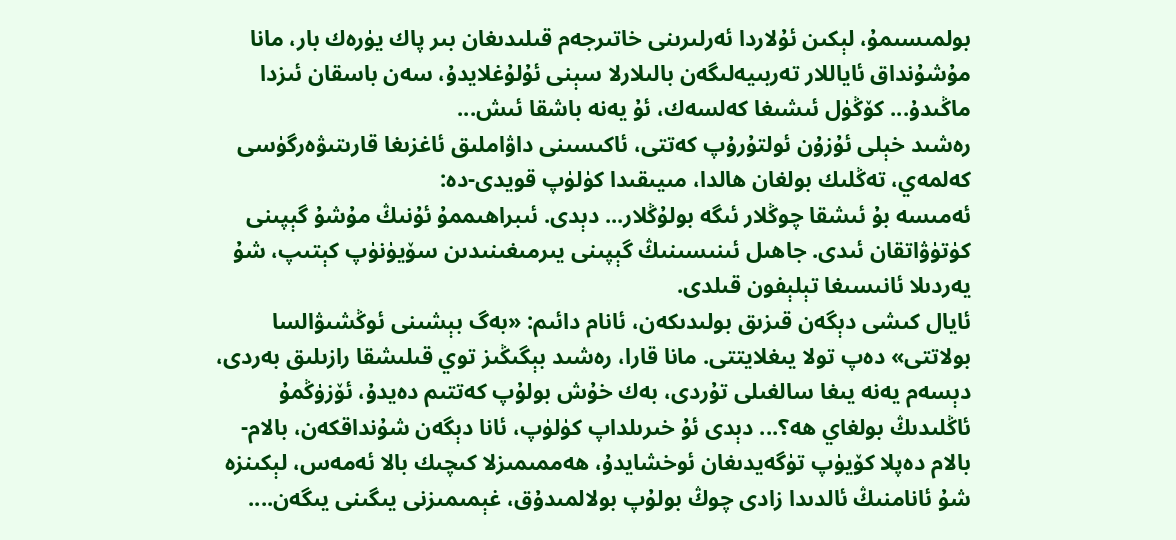بولمىسىمۇ، لېكىن ئۇلاردا ئەرلىرىنى خاتىرجەم قىلىدىغان بىر پاك يۈرەك بار، مانا مۇشۇنداق ئاياللار تەربىيەلىگەن بالىلارلا سېنى ئۇلۇغلايدۇ، سەن باسقان ئىزدا ماڭىدۇ... كۆڭۈل ئىشىغا كەلسەك، ئۇ يەنە باشقا ئىش...
رەشىد خېلى ئۇزۇن ئولتۇرۇپ كەتتى، ئاكىسىنى داۋاملىق ئاغزىغا قارىتىۋەرگۈسى كەلمەي، تەڭلىك بولغان ھالدا، مىيىقىدا كۈلۈپ قويدى-دە:
ئەمىسە بۇ ئىشقا چوڭلار ئىگە بولۇڭلار... دېدى. ئىبراھىممۇ ئۇنىڭ مۇشۇ گېپىنى كۈتۈۋاتقان ئىدى. جاھىل ئىنىسىنىڭ گېپىنى يىرمىغىنىدىن سۆيۈنۈپ كېتىپ، شۇ يەردىلا ئانىسىغا تېلېفون قىلدى.
ئايال كىشى دېگەن قىزىق بولىدىكەن، ئانام دائىم: «بەگ بېشىنى ئوڭشىۋالسا بولاتتى» دەپ تولا يىغلايتتى. مانا قارا، رەشىد بېگىڭىز توي قىلىشقا رازىلىق بەردى، دېسەم يەنە يىغا سالغىلى تۇردى، بەك خۇش بولۇپ كەتتىم دەيدۇ، ئۆزۈڭمۇ ئاڭلىدىڭ بولغاي ھە؟... دېدى ئۇ خىرىلداپ كۈلۈپ، ئانا دېگەن شۇنداقكەن، بالام-بالام دەپلا كۆيۈپ تۈگەيدىغان ئوخشايدۇ، ھەممىمىزلا كىچىك بالا ئەمەس، لېكىنزە شۇ ئانامنىڭ ئالدىدا زادى چوڭ بولۇپ بولالمىدۇق، غېمىمىزنى يىگىنى يىگەن....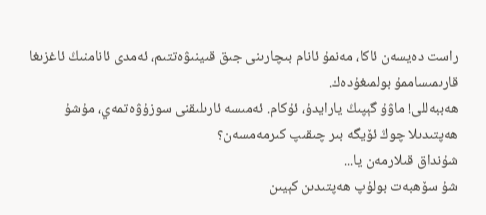راست دەيسەن ئاكا، مەنمۇ ئانام بىچارىنى جىق قىينىۋەتتىم، ئەمدى ئانامنىڭ ئاغزىغا قارىمىساممۇ بولمىغۇدەك.
ھەببەللى! ماۋۇ گېپىڭ يارايدۇ، ئۇكام. ئەمىسە ئارىلىقنى سوزۇۋەتمەي، مۇشۇ ھەپتىدىلا چوڭ ئۆيگە بىر چىقىپ كىرمەمسەن؟
شۇنداق قىلارمەن يا...
شۇ سۆھبەت بولۇپ ھەپتىدىن كېيىن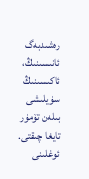رەشىدبەگ ئانىسىنىڭ، ئاكىسىنىڭ سۈيلىشى بىلەن تۆمۈر تايغا چىقتى. ئوغلىنى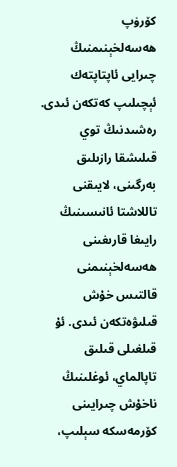كۆرۈپ ھەسەلخېنىمنىڭ چىرايى ئاپتاپتەك ئېچىلىپ كەتكەن ئىدى. رەشىدنىڭ توي قىلىشقا رازىلىق بەرگىنى، لايىقنى تاللاشتا ئانىسىنىڭ رايىغا قارىغىنى ھەسەلخېنىمنى قالتىس خۇش قىلىۋەتكەن ئىدى. ئۇ قىلغىلى قىلىق تاپالماي، ئوغلىنىڭ ناخۇش چىرايىنى كۆرمەسكە سېلىپ،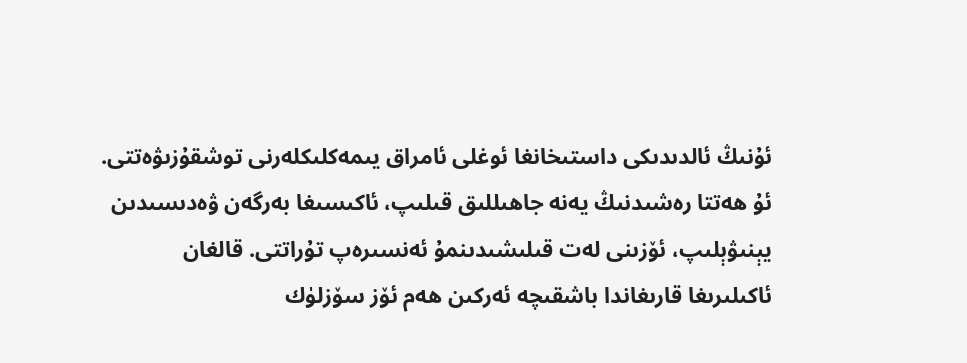ئۇنىڭ ئالدىدىكى داستىخانغا ئوغلى ئامراق يىمەكلىكلەرنى توشقۇزىۋەتتى. ئۇ ھەتتا رەشىدنىڭ يەنە جاھىللىق قىلىپ، ئاكىسىغا بەرگەن ۋەدىسىدىن يېنىۋېلىپ، ئۆزىنى لەت قىلىشىدىنمۇ ئەنسىرەپ تۇراتتى. قالغان ئاكىلىرىغا قارىغاندا باشقىچە ئەركىن ھەم ئۆز سۆزلۈك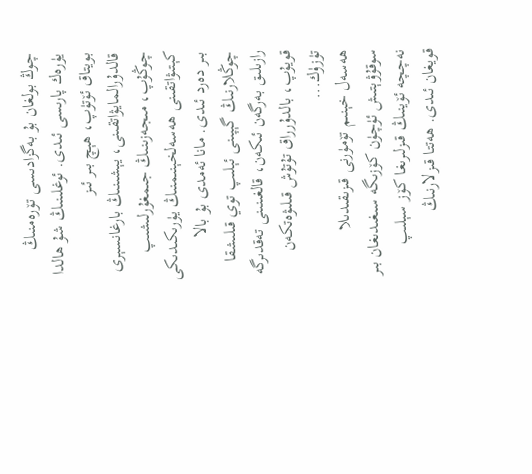چوڭ بولغان بۇ بەگزادىسى تۆرەمنىڭ يۈرەك پارىسى ئىدى. ئوغلىنىڭ شۇ ھالدا بويتاق ئۆتۈپ، ھېچ بىر ئىز قالدۇرالمايۋاتقىنى، يېشىنىڭ بارغانسېرى چوڭۇپ، مىجەزىنىڭ جىمغۇرلىشىپ كېتىۋاتقىنى ھەسەلخېنىمنىڭ يۈرىكىدىكى بىر دەرد ئىدى. مانا ئەمدى بۇ بالا چوڭلارنىڭ گېپىنى ئېلىپ توي قىلىشقا رازىلىق بەرگەن ئىكەن، قالغىنىنى تەقدىرگە قويۇپ، بالدۇرراق تۇتۇش قىلىۋەتكەن تۈزۈك...
ھەسەل خېنىم تۆمۈرنى قىزىقىدىلا سوقۇۋېتىش ئۈچۈن كۆزىگە سىغىدىغان بىر نەچچە ئۆينىڭ قىزلىرىغا كۆز سېلىپ قويغان ئىدى. ھەتتا قىزلارنىڭ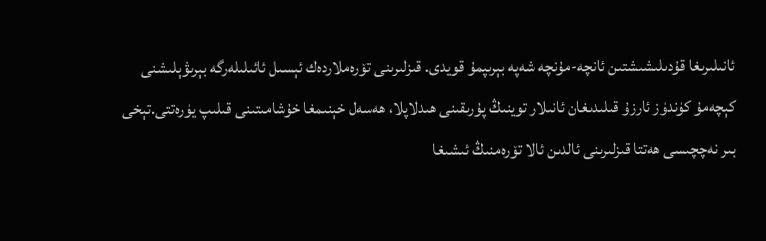ئانىلىرىغا قۇدىلىشىشتىن ئانچە-مۇنچە شەپە بېرىپمۇ قويدى. قىزلىرىنى تۆرەملاردەك ئېسىل ئائىلىلەرگە بېرىۋېلىشنى كېچەمۇ كۈندۈز ئارزۇ قىلىدىغان ئانىلار توينىڭ پۇرىقىنى ھىدلاپلا، ھەسەل خېنىمغا خۇشامىتىنى قىلىپ يۈرەتتى.تېخى بىر نەچچىسى ھەتتا قىزلىرىنى ئالدىن ئالا تۆرەمنىڭ ئىشىغا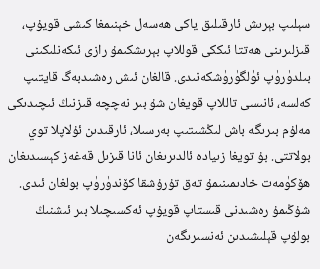سېلىپ بېرىش ئارقىلىق ياكى ھەسەل خېنىمغا كىشى قويۇپ، قىزلىرىنى ھەتتا ئىككى قوللاپ بېرىشكىمۇ رازى ئىكەنلىكىنى بىلدۈرۈپ ئۈلگۈرۈشكەنىدى. قالغان ئىش رەشىدبەگ قايتىپ كەلسە، ئانىسى تاللاپ قويغان شۇ بىر نەچچە قىزنىڭ ئىچىدىكى مەلۇم بىرىگە باش لىڭشىتىپ بەرسىلا، ئارقىدىن ئۇلاپلا توي بولاتتى. بۇ تويغا زىيادە ئالدىرىغان ئانا قىزىل قەغەز كېسىدىغان ھۆكۈمەت خادىمىنىمۇ تەق تۇرۇشقا كۆندۈرۈپ بولغان ئىدى. شۇڭىمۇ رەشىدنى قىستاپ قويۇپ ئەكسىچىلا بىر ئىشنىڭ بولۇپ قېلىشىدىن ئەنسىرىگەن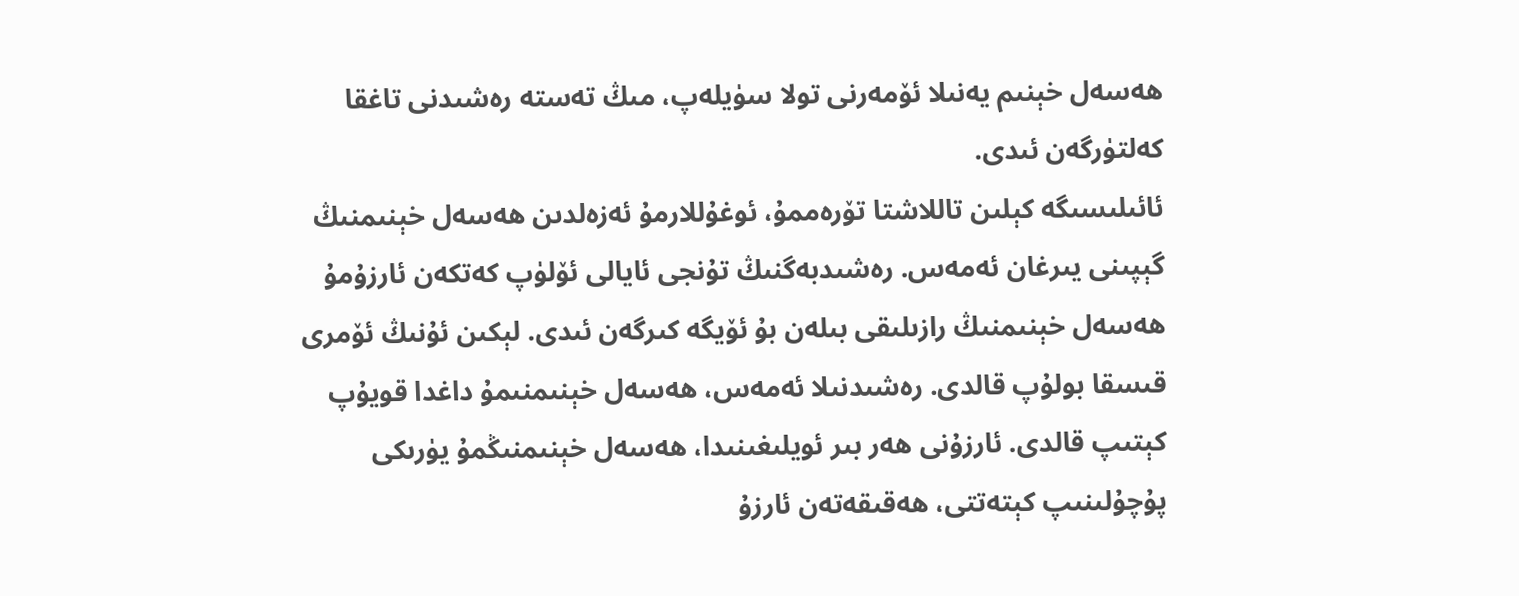ھەسەل خېنىم يەنىلا ئۆمەرنى تولا سۈيلەپ، مىڭ تەستە رەشىدنى تاغقا كەلتۈرگەن ئىدى.
ئائىلىسىگە كېلىن تاللاشتا تۆرەممۇ، ئوغۇللارمۇ ئەزەلدىن ھەسەل خېنىمنىڭ گېپىنى يىرغان ئەمەس. رەشىدبەگنىڭ تۇنجى ئايالى ئۆلۈپ كەتكەن ئارزۇمۇ ھەسەل خېنىمنىڭ رازىلىقى بىلەن بۇ ئۆيگە كىرگەن ئىدى. لېكىن ئۇنىڭ ئۆمرى قىسقا بولۇپ قالدى. رەشىدنىلا ئەمەس، ھەسەل خېنىمنىمۇ داغدا قويۇپ كېتىپ قالدى. ئارزۇنى ھەر بىر ئويلىغىنىدا، ھەسەل خېنىمنىڭمۇ يۈرىكى پۇچۇلىنىپ كېتەتتى، ھەقىقەتەن ئارزۇ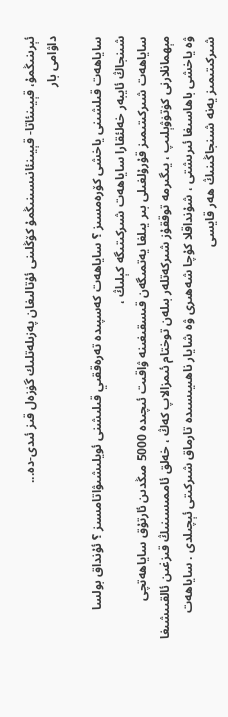ئېرىنىڭمۇ، قېيىنئاتا- قېيىنئانىسىنىڭمۇ كۆڭلىنى ئۇتالىغان پەزىلەتلىك گۈزەل قىز ئىدى-دە...
داۋامى بار

ساياھەت قىلشىنى ياخشى كۆرەمسىز ؟ ساياھەت كەسپىدە تەرەققىي قىلىشنى ئويلىشىۋاتامسىز ؟ ئۇنداق بولسا شىنجاڭ ئايبەر خەلئقارا ساياھەت شىركىتىگە كېلىڭ ،
ساياھەت شىركىتىمىز قۇرۇلغىلى بىر يىلغا يەتمىگەن قىسقىغىنە ۋاقىت ئىچىدە 5000 مىڭدىن ئارتۇق ساياھەتچى مېھمانلارنى كۈتۈۋېلىپ ، يىگىرمە توققۇز شىركەتلەر بىلەن توختام ئىمزالاپ كەڭ ، خەلق ئاممىسىنىڭ قىزغىن ئالقىىشىغا ۋە ياخشى باھاسىغا ئىرىشتى ، شۇنداقلا كۇچا شەھىرى ۋە شايار ناھىيىسىدە تارماق شىركىتى ئېچىلدى . ساياھەت شىركىتىمىز يەنە شىنجاڭىنىڭ ھەر قايسى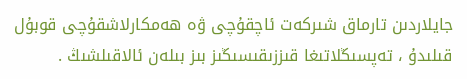جايلاردىن تارماق شىركەت ئاچقۇچى ۋە ھەمكارلاشقۇچى قوبۇل قىلىدۇ ، تەپسىڭلاتىغا قىززىقىسىڭىز بىز بىلەن ئالاقىلشىڭ .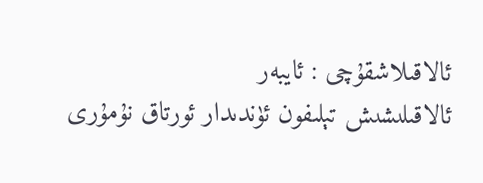ئالاقىلاشقۇچى : ئايبەر
ئالاقىلىشىش تېلىفون ئۈندىدار ئورتاق نۇمۇرى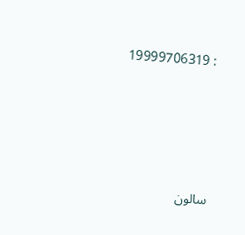: 19999706319






سالون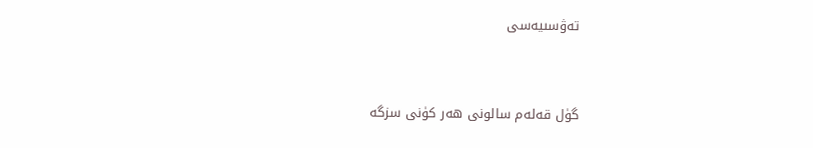تەۋسىيەسى


گۈل قەلەم سالونى ھەر كۈنى سزگە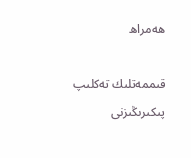ھەمراھ

قىممەتلىك تەكلىپ پىكىرىڭىزنى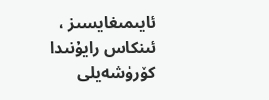ئايىمىغايسىز ، ئىنكاس رايۇنىدا كۆرۈشەيلى